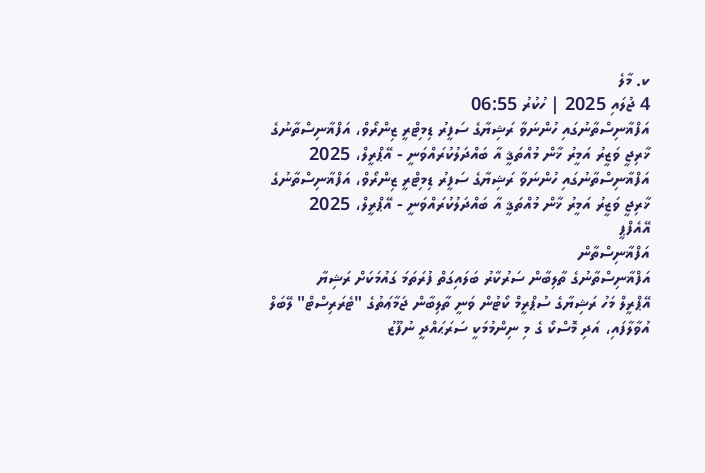ކ. މާލެ
4 ޖުލައި 2025 | ހުކުރު 06:55
އަފްޣާނިސްތާނުގައި ހުންނަވާ ރަޝިޔާގެ ސަފީރު ޑިމިޓްރީ ޒިންރޯވް، އަފްޣާނިސްތާނުގެ ޚާރިޖީ ވަޒީރު އަމީރު ޚާން މުއްތަޤީ އާ ބައްދަލުކުރައްވަނީ - އޭޕްރީލް، 2025
އަފްޣާނިސްތާނުގައި ހުންނަވާ ރަޝިޔާގެ ސަފީރު ޑިމިޓްރީ ޒިންރޯވް، އަފްޣާނިސްތާނުގެ ޚާރިޖީ ވަޒީރު އަމީރު ޚާން މުއްތަޤީ އާ ބައްދަލުކުރައްވަނީ - އޭޕްރީލް، 2025
އޭއެފްޕީ
އަފްޣާނިސްތާން
އަފްޣާނިސްތާނުގެ ތާލިބާން ސަރުކާރު ބަލައިގަތް ފުރަތަމަ ގައުމަކަށް ރަޝިޔާ
އޭޕްރީލް މަހު ރަޝިޔާގެ ސުޕްރީމް ކޯޓުން ވަނީ ތާލިބާން ޖަމާޢަތުގެ "ޓެރަރިސްޓް" ލޭބަލް އުވާލާފައި، އަދި މޮސްކޯ ގެ މި ނިންމުމަކީ ސަރަޙައްދީ ނުފޫޒު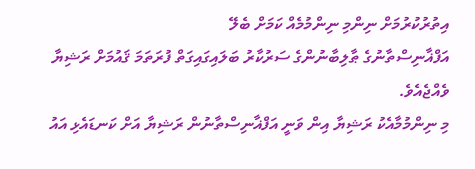އިތުރުކުރުމަށް ނިންމި ނިންމުމެއް ކަމަށް ބެލޭ
އަފްޣާނިސްތާނުގެ ޠާލިބާނުންގެ ސަރުކާރު ބަލައިގައިގަތް ފުރަތަމަ ޤައުމަށް ރަޝިޔާ ވެއްޖެއެވެ.
މި ނިންމުމާއެކު ރަޝިޔާ އިން ވަނީ އަފްޣާނިސްތާނުން ރަޝިޔާ އަށް ކަނޑައެޅި އައު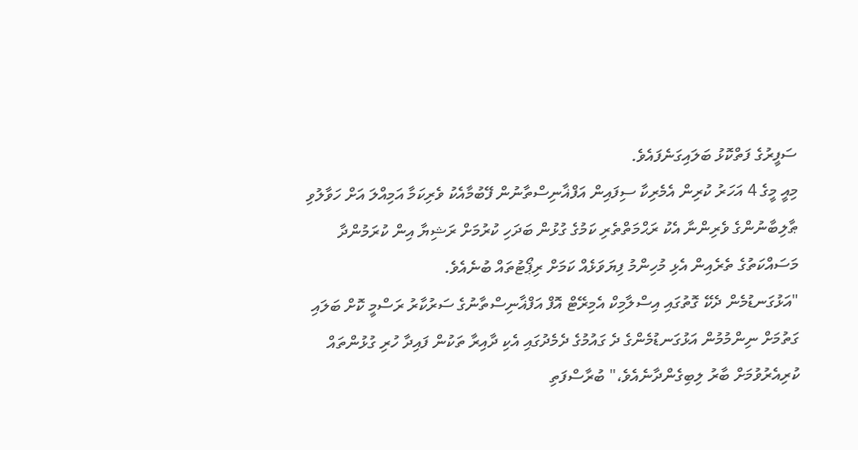ސަފީރުގެ ފަތްކޮޅު ބަލައިގަނެފައެވެ.
މިއީ މީގެ 4 އަހަރު ކުރިން އެމެރިކާ ސިފައިން އަފްޣާނިސްތާނުން ފޭބުމާއެކު ވެރިކަމާ އަމިއްލަ އަށް ހަވާލުވި ޠާލިބާނުންގެ ވެރިންނާ އެކު ރަޙްމަތްތެރި ކަމުގެ ގުޅުން ބަދަހި ކުރުމަށް ރަޝިޔާ އިން ކުރަމުންދާ މަސައްކަތުގެ ތެރެއިން އެޅި މުހިންމު ފިޔަވަޅެއް ކަމަށް ރިޕޯޓުތައް ބުނެއެވެ.
"އަޅުގަނޑުމެން ދެކޭ ގޮތުގައި އިސްލާމިކް އެމިރޭޓް އޮފް އަފްޣާނިސްތާނުގެ ސަރުކާރު ރަސްމީ ކޮށް ބަލައި ގަތުމަށް ނިންމުމުން އަޅުގަނޑުމެންގެ ދެ ގައުމުގެ ދެމެދުގައި އެކި ދާއިރާ ތަކުން ފައިދާ ހުރި ގުޅުންތައް ކުރިއެރުވުމަށް ބާރު ލިބިގެންދާނެއެވެ،" ބުރާސްފަތި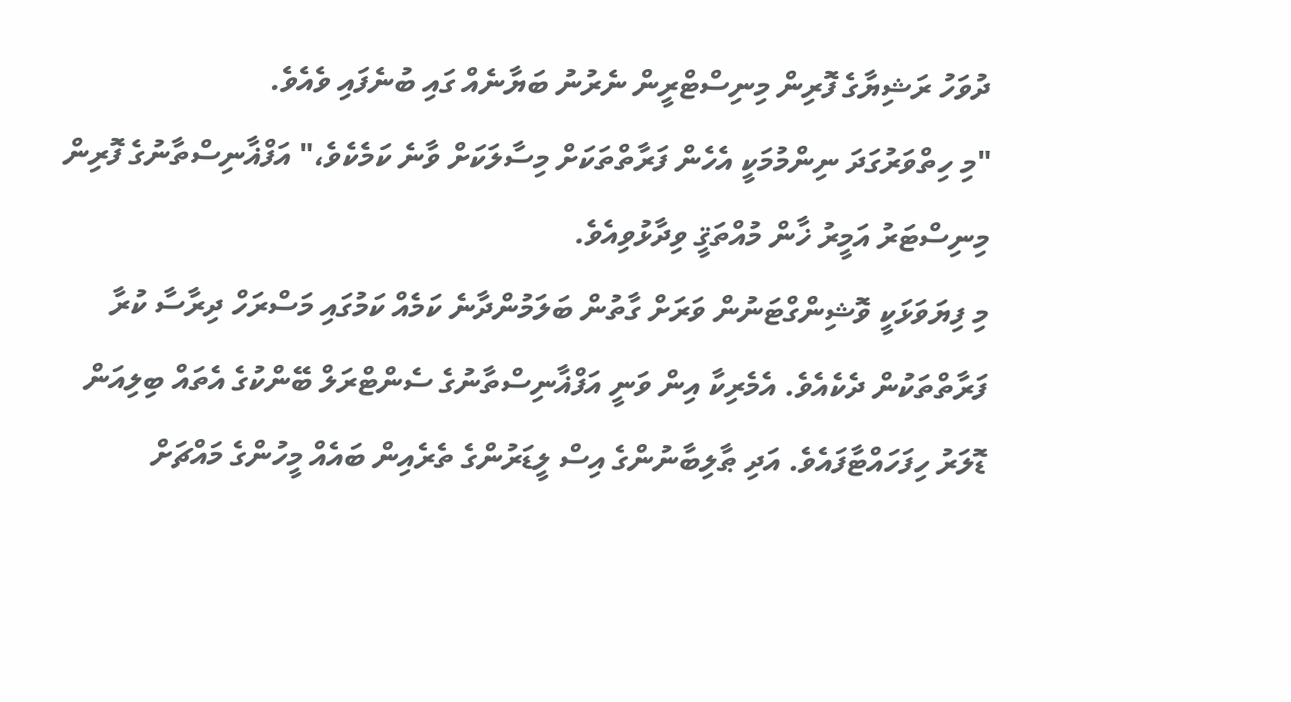ދުވަހު ރަޝިޔާގެ ފޮރިން މިނިސްޓްރީން ނެރުނު ބަޔާނެއް ގައި ބުނެފައި ވެއެވެ.
"މި ހިތްވަރުގަދަ ނިންމުމަކީ އެހެން ފަރާތްތަކަށް މިސާލަކަށް ވާނެ ކަމެކެވެ،" އަފްޣާނިސްތާނުގެ ފޮރިން މިނިސްޓަރު އަމީރު ޚާން މުއްތަޤީ ވިދާޅުވިއެވެ.
މި ފިޔަވަޅަކީ ވޮޝިންގްޓަނުން ވަރަށް ގާތުން ބަލަމުންދާނެ ކަމެއް ކަމުގައި މަސްރަހް ދިރާސާ ކުރާ ފަރާތްތަކުން ދެކެއެވެ. އެމެރިކާ އިން ވަނީ އަފްޣާނިސްތާނުގެ ސެންޓްރަލް ބޭންކުގެ އެތައް ބިލިއަން ޑޮލަރު ހިފަހައްޓާފައެވެ. އަދި ޠާލިބާނުންގެ އިސް ލީޑަރުންގެ ތެރެއިން ބައެއް މީހުންގެ މައްޗަށް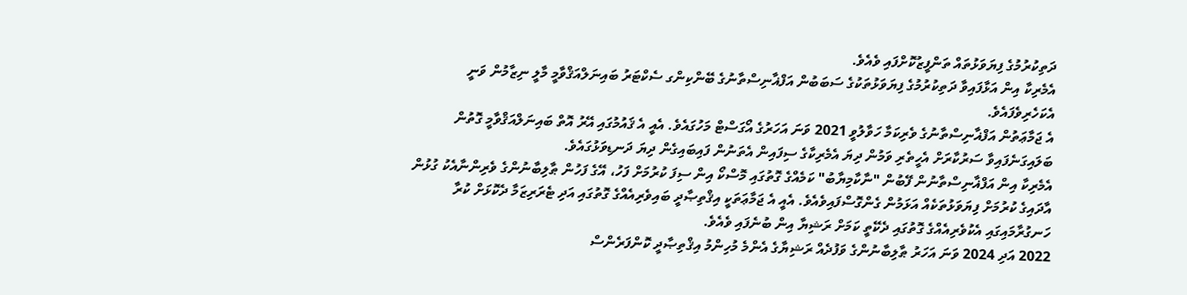ދަތިކުރުމުގެ ފިޔަވަޅުތައް ތަންފީޒުކޮށްފައި ވެއެވެ.
އެމެރިކާ އިން އަޅާފައިވާ ދަތިކުރުމުގެ ފިޔަވަޅުތަކުގެ ސަބަބުން އަފްޣާނިސްތާނުގެ ބޭންކިންގ ސެކްޓަރު ބައިނަލްއަޤްވާމީ މާލީ ނިޒާމުން ވަނީ އެކަހެރިވެފައެވެ.
އެ ޖަމާޢަތުން އަފްޣާނިސްތާނުގެ ވެރިކަމާ ހަވާލުވީ 2021 ވަނަ އަހަރުގެ އޯގަސްޓް މަހުގައެވެ. އެއީ އެ ޤައުމުގައި އޭރު އޮތް ބައިނަލްއަޤްވާމީ ގޮތުން ބަލައިގަނެފައިވާ ސަރުކާރަށް އެހީތެރި ވަމުން ދިޔަ އެމެރިކާގެ ސިފައިން އެތަނުން ފައިބައިގެން ދިޔަ ދަނޑިވަޅުގައެވެ.
އެމެރިކާ އިން އަފްޣާނިސްތާނުން ފޭބުން "ނާކާމިޔާބު" ކަމެއްގެ ގޮތުގައި މޮސްކޯ އިން ސިފަ ކުރުމަށް ފަހު، އޭގެ ފަހުން ޠާލިބާނުންގެ ވެރިންނާއެކު ގުޅުން އާދައިގެ ކުރުމަށް ފިޔަވަޅުތަކެއް އަޅަމުން ގެންގޮސްފައިވެއެވެ. އެއީ އެ ޖަމާޢަތަކީ އިޤްތިޞާދީ ބައިވެރިއެއްގެ ގޮތުގައި އަދި ޓެރަރިޒަމާ ދެކޮޅަށް ކުރާ ހަނގުރާމައިގައި އެކުވެރިއެއްގެ ގޮތުގައި ދެކޭތީ ކަމަށް ރަޝިޔާ އިން ބުނެފައި ވެއެވެ.
2022 އަދި 2024 ވަނަ އަހަރު ޠާލިބާނުންގެ ވަފުދެއް ރަޝިޔާގެ އެންމެ މުހިންމު އިޤްތިޞާދީ ކޮންފަރެންސް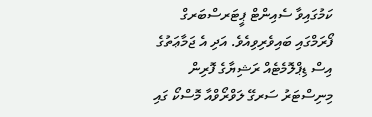ކަމުގައިވާ ސެއިންޓް ޕީޓަރސްބަރގް ފޯރަމްގައި ބައިވެރިވިއެވެ. އަދި އެ ޖަމާޢަތުގެ އިސް ޑިޕްލޮމެޓެއް ރަޝިޔާގެ ފޮރިން މިނިސްޓަރު ސަރގޭ ލަވްރޯވްއާ މޮސްކޯ ގައި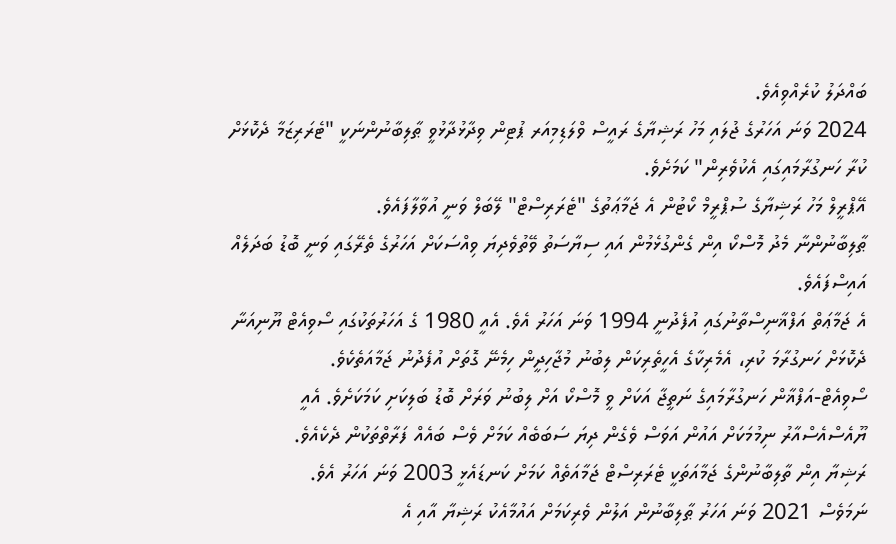ބައްދަލު ކުރެއްވިއެވެ.
2024 ވަނަ އަހަރުގެ ޖުލައި މަހު ރަޝިޔާގެ ރައީސް ވްލަޑިމިއަރ ޕުޓިން ވިދާޅުދާޅުވީ ޠާލިބާނުންނަކީ "ޓެރަރިޒަމާ ދެކޮޅަށް ކުރާ ހަނގުރާމައިގައި އެކުވެރިން" ކަމަށެވެ.
އޭޕްރީލް މަހު ރަޝިޔާގެ ސުޕްރީމް ކޯޓުން އެ ޖަމާޢަތުގެ "ޓެރަރިސްޓް" ލޭބަލް ވަނީ އުވާލާފައެވެ.
ޠާލިބާނުންނާ މެދު މޮސްކޯ އިން ގެންގުޅެމުން އައި ސިޔާސަތު ވޭތުވެދިޔަ ވިއްސަކަށް އަހަރުގެ ތެރޭގައި ވަނީ ބޮޑު ބަދަލެއް އައިސްފައެވެ.
އެ ޖަމާޢަތް އަފްޣާނިސްތާނުގައި އުފެދުނީ 1994 ވަނަ އަހަރު އެވެ. އެއީ 1980 ގެ އަހަރުތަކުގައި ސޯވިއެޓް ޔޫނިއަނާ ދެކޮޅަށް ހަނގުރާމަ ކުރި، އެމެރިކާގެ އެހީތެރިކަން ލިބުނު މުޖާހިދީން ހިމެނޭ ގޮތަށް އުފެދުނު ޖަމާއަތެކެވެ.
ސޯވިއެޓް-އަފްޣާން ހަނގުރާމައިގެ ނަތީޖާ އަކަށް ވީ މޮސްކޯ އަށް ލިބުނު ވަރަށް ބޮޑު ބަލިކަށި ކަމަކަށެވެ. އެއީ ޔޫއެސްއެސްއާރު ނިމުމަކަށް އައުން އަވަސް ވެގެން ދިޔަ ސަބަބެއް ކަމަށް ވެސް ބައެއް ފަރާތްތަކުން ދެކެއެވެ.
ރަޝިޔާ އިން ތާލިބާނުންގެ ޖަމާއަތަކީ ޓެރަރިސްޓް ޖަމާއަތެއް ކަމަށް ކަނޑައެޅީ 2003 ވަނަ އަހަރު އެވެ.
ނަމަވެސް 2021 ވަނަ އަހަރު ޠާލިބާނުން އަލުން ވެރިކަމަށް އައުމާއެކު ރަޝިޔާ އާއި އެ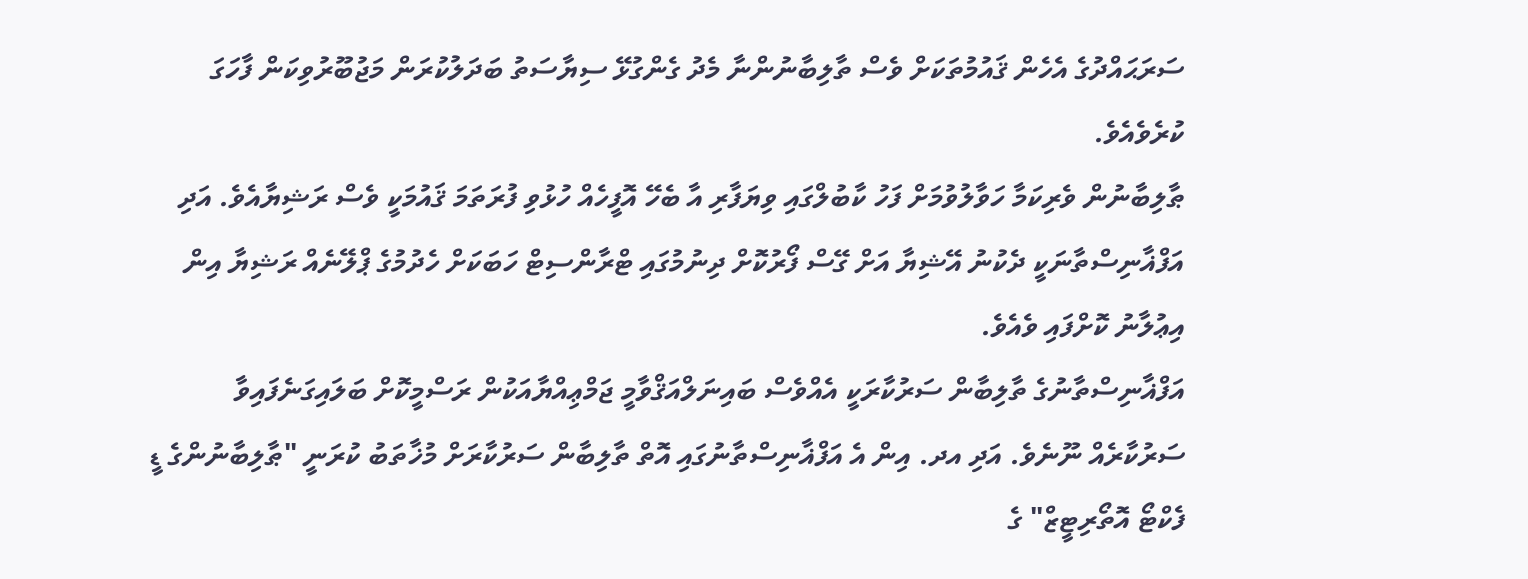ސަރަޙައްދުގެ އެހެން ޤައުމުތަކަށް ވެސް ތާލިބާނުންނާ މެދު ގެންގުޅޭ ސިޔާސަތު ބަދަލުކުރަން މަޖުބޫރުވިކަން ފާހަގަ ކުރެވެއެވެ.
ޠާލިބާނުން ވެރިކަމާ ހަވާލުވުމަށް ފަހު ކާބުލްގައި ވިޔަފާރި އާ ބެހޭ އޮފީހެއް ހުޅުވި ފުރަތަމަ ޤައުމަކީ ވެސް ރަޝިޔާއެވެ. އަދި އަފްޣާނިސްތާނަކީ ދެކުނު އޭޝިޔާ އަށް ގޭސް ފޯރުކޮށް ދިނުމުގައި ޓްރާންސިޓް ހަބަކަށް ހެދުމުގެ ޕްލޭނެއް ރަޝިޔާ އިން އިޢުލާނު ކޮށްފައި ވެއެވެ.
އަފްޣާނިސްތާނުގެ ތާލިބާން ސަރުކާރަކީ އެއްވެސް ބައިނަލްއަޤްވާމީ ޖަމްޢިއްޔާއަކުން ރަސްމީކޮށް ބަލައިގަނެފައިވާ ސަރުކާރެއް ނޫނެވެ. އަދި އދ. އިން އެ އަފްޣާނިސްތާނުގައި އޮތް ތާލިބާން ސަރުކާރަށް މުޚާތަބު ކުރަނީ "ޠާލިބާނުންގެ ޑީ ފެކްޓޯ އޮތޯރިޓީޒް" ގެ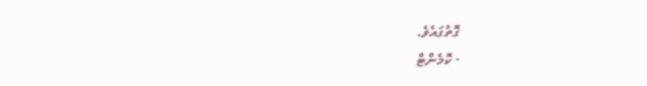ގޮތުގައެވެ.
- ކޮމެންޓް